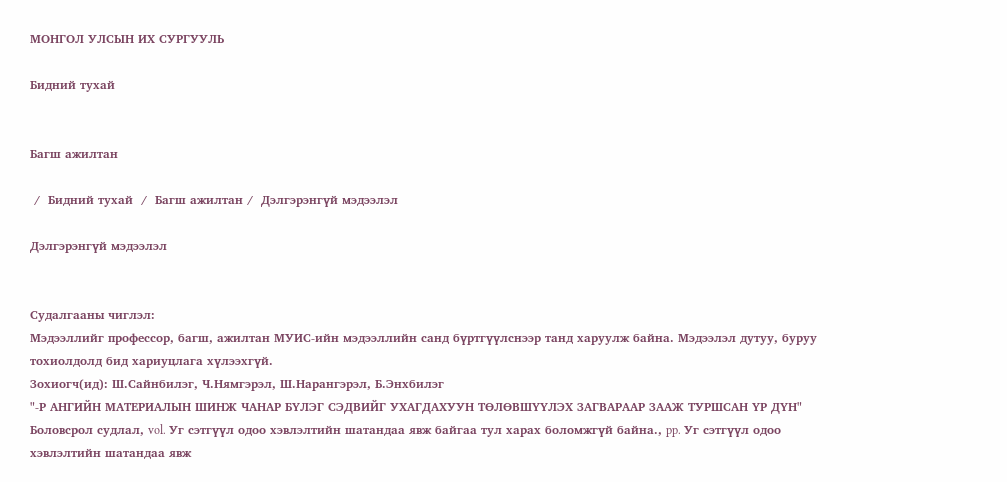МОНГОЛ УЛСЫН ИХ СУРГУУЛЬ

Бидний тухай


Багш ажилтан

 /  Бидний тухай  /  Багш ажилтан /  Дэлгэрэнгүй мэдээлэл

Дэлгэрэнгүй мэдээлэл


Судалгааны чиглэл:
Мэдээллийг профессор, багш, ажилтан МУИС-ийн мэдээллийн санд бүртгүүлснээр танд харуулж байна. Мэдээлэл дутуу, буруу тохиолдолд бид хариуцлага хүлээхгүй.
Зохиогч(ид): Ш.Сайнбилэг, Ч.Нямгэрэл, Ш.Нарангэрэл, Б.Энхбилэг
"-Р АНГИЙН МАТЕРИАЛЫН ШИНЖ ЧАНАР БҮЛЭГ СЭДВИЙГ УХАГДАХУУН ТӨЛӨВШҮҮЛЭХ ЗАГВАРААР ЗААЖ ТУРШСАН ҮР ДҮН" Боловсрол судлал, vol. Уг сэтгүүл одоо хэвлэлтийн шатандаа явж байгаа тул харах боломжгүй байна., pp. Уг сэтгүүл одоо хэвлэлтийн шатандаа явж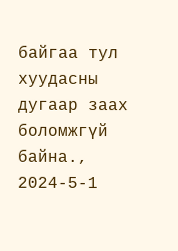байгаа тул хуудасны дугаар заах боломжгүй байна., 2024-5-1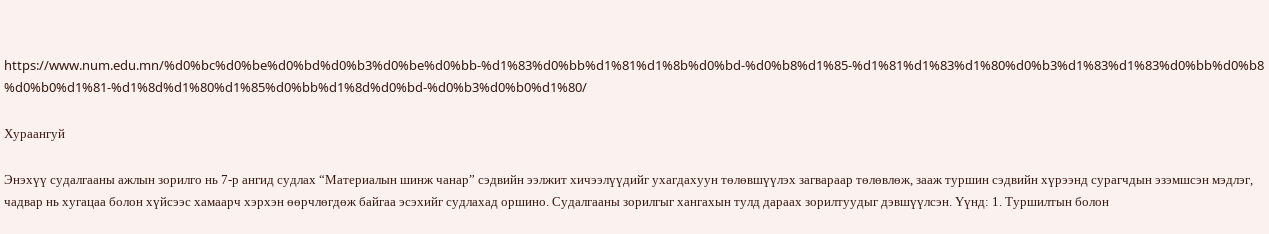https://www.num.edu.mn/%d0%bc%d0%be%d0%bd%d0%b3%d0%be%d0%bb-%d1%83%d0%bb%d1%81%d1%8b%d0%bd-%d0%b8%d1%85-%d1%81%d1%83%d1%80%d0%b3%d1%83%d1%83%d0%bb%d0%b8%d0%b0%d1%81-%d1%8d%d1%80%d1%85%d0%bb%d1%8d%d0%bd-%d0%b3%d0%b0%d1%80/

Хураангуй

Энэхүү судалгааны ажлын зорилго нь 7-р ангид судлах “Материалын шинж чанар” сэдвийн ээлжит хичээлүүдийг ухагдахуун төлөвшүүлэх загвараар төлөвлөж, зааж туршин сэдвийн хүрээнд сурагчдын эзэмшсэн мэдлэг, чадвар нь хугацаа болон хүйсээс хамаарч хэрхэн өөрчлөгдөж байгаа эсэхийг судлахад оршино. Судалгааны зорилгыг хангахын тулд дараах зорилтуудыг дэвшүүлсэн. Үүнд: 1. Туршилтын болон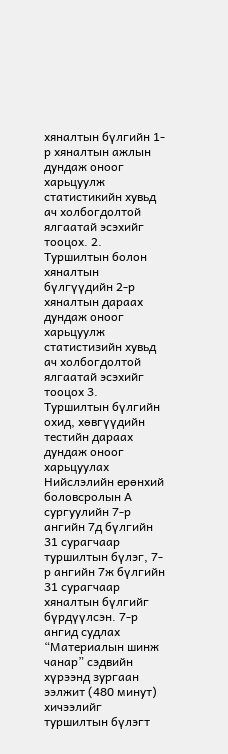хяналтын бүлгийн 1-р хяналтын ажлын дундаж оноог харьцуулж статистикийн хувьд ач холбогдолтой ялгаатай эсэхийг тооцох. 2. Туршилтын болон хяналтын бүлгүүдийн 2-р хяналтын дараах дундаж оноог харьцуулж статистизийн хувьд ач холбогдолтой ялгаатай эсэхийг тооцох 3. Туршилтын бүлгийн охид, хөвгүүдийн тестийн дараах дундаж оноог харьцуулах Нийслэлийн ерөнхий боловсролын А сургуулийн 7-р ангийн 7д бүлгийн 31 сурагчаар туршилтын бүлэг, 7-р ангийн 7ж бүлгийн 31 сурагчаар хяналтын бүлгийг бүрдүүлсэн. 7-р ангид судлах “Материалын шинж чанар” сэдвийн хүрээнд зургаан ээлжит (480 минут) хичээлийг туршилтын бүлэгт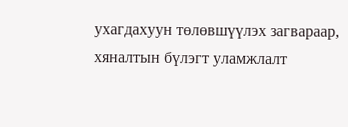ухагдахуун төлөвшүүлэх загвараар, хяналтын бүлэгт уламжлалт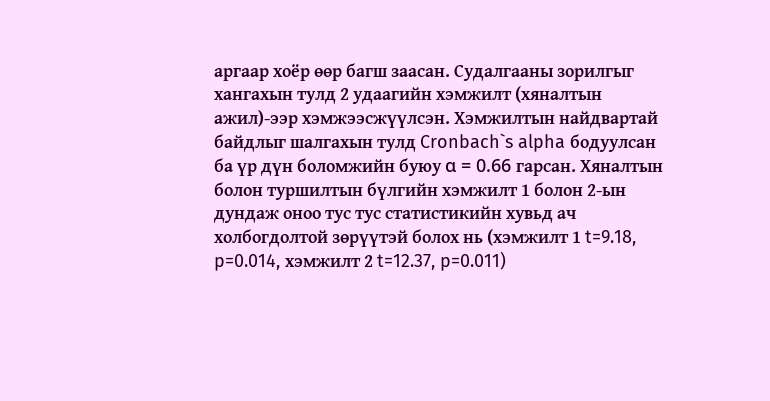аргаар хоёр өөр багш заасан. Судалгааны зорилгыг хангахын тулд 2 удаагийн хэмжилт (хяналтын ажил)-ээр хэмжээсжүүлсэн. Хэмжилтын найдвартай байдлыг шалгахын тулд Cronbach`s alpha бодуулсан ба үр дүн боломжийн буюу α = 0.66 гарсан. Хяналтын болон туршилтын бүлгийн хэмжилт 1 болон 2-ын дундаж оноо тус тус статистикийн хувьд ач холбогдолтой зөрүүтэй болох нь (хэмжилт 1 t=9.18, p=0.014, хэмжилт 2 t=12.37, p=0.011)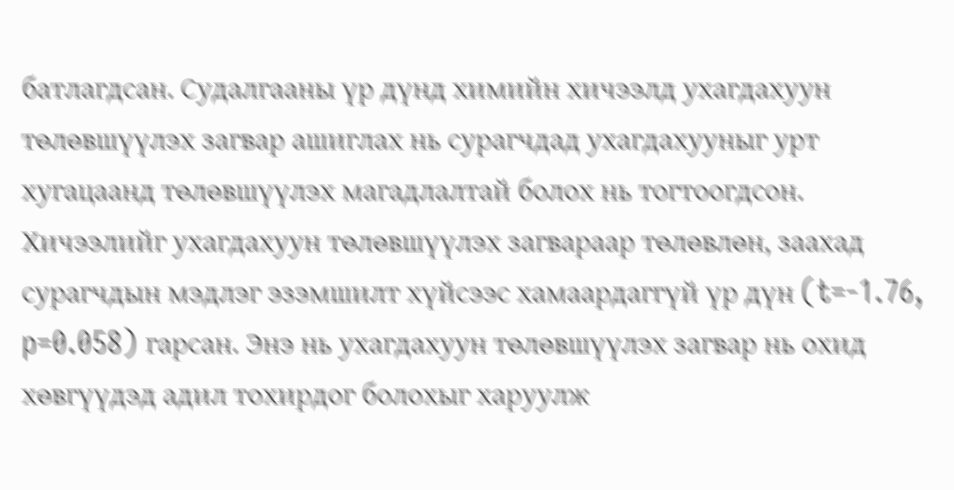батлагдсан. Судалгааны үр дүнд химийн хичээлд ухагдахуун төлөвшүүлэх загвар ашиглах нь сурагчдад ухагдахууныг урт хугацаанд төлөвшүүлэх магадлалтай болох нь тогтоогдсон. Хичээлийг ухагдахуун төлөвшүүлэх загвараар төлөвлөн, заахад сурагчдын мэдлэг эзэмшилт хүйсээс хамаардаггүй үр дүн (t=-1.76, p=0.058) гарсан. Энэ нь ухагдахуун төлөвшүүлэх загвар нь охид хөвгүүдэд адил тохирдог болохыг харуулж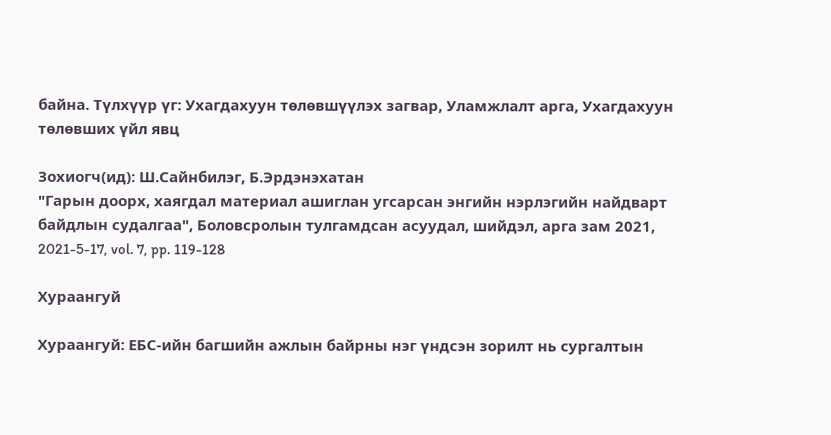байна. Түлхүүр үг: Ухагдахуун төлөвшүүлэх загвар, Уламжлалт арга, Ухагдахуун төлөвших үйл явц

Зохиогч(ид): Ш.Сайнбилэг, Б.Эрдэнэхатан
"Гарын доорх, хаягдал материал ашиглан угсарсан энгийн нэрлэгийн найдварт байдлын судалгаа", Боловсролын тулгамдсан асуудал, шийдэл, арга зам 2021, 2021-5-17, vol. 7, pp. 119-128

Хураангуй

Хураангуй: ЕБС-ийн багшийн ажлын байрны нэг үндсэн зорилт нь сургалтын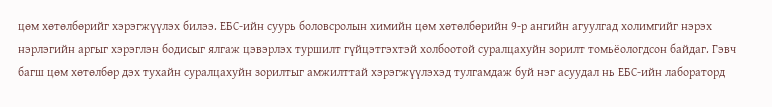цөм хөтөлбөрийг хэрэгжүүлэх билээ. ЕБС-ийн суурь боловсролын химийн цөм хөтөлбөрийн 9-р ангийн агуулгад холимгийг нэрэх нэрлэгийн аргыг хэрэглэн бодисыг ялгаж цэвэрлэх туршилт гүйцэтгэхтэй холбоотой суралцахуйн зорилт томьёологдсон байдаг. Гэвч багш цөм хөтөлбөр дэх тухайн суралцахуйн зорилтыг амжилттай хэрэгжүүлэхэд тулгамдаж буй нэг асуудал нь ЕБС-ийн лабораторд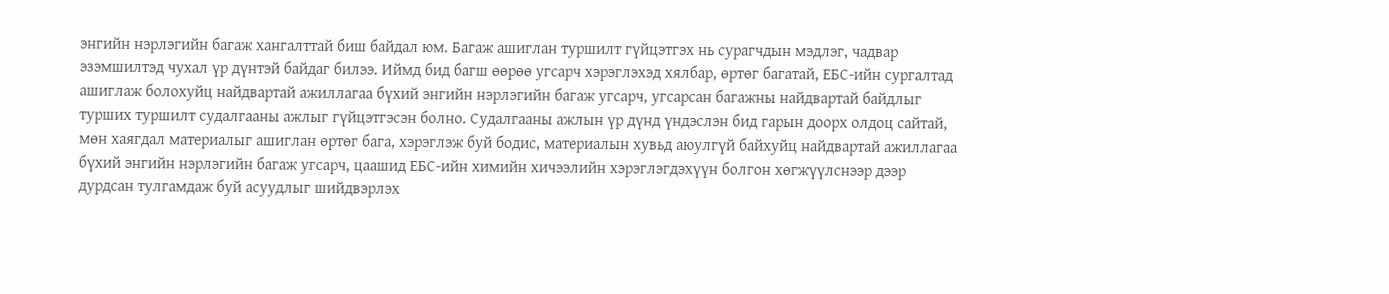энгийн нэрлэгийн багаж хангалттай биш байдал юм. Багаж ашиглан туршилт гүйцэтгэх нь сурагчдын мэдлэг, чадвар эзэмшилтэд чухал үр дүнтэй байдаг билээ. Иймд бид багш өөрөө угсарч хэрэглэхэд хялбар, өртөг багатай, ЕБС-ийн сургалтад ашиглаж болохуйц найдвартай ажиллагаа бүхий энгийн нэрлэгийн багаж угсарч, угсарсан багажны найдвартай байдлыг турших туршилт судалгааны ажлыг гүйцэтгэсэн болно. Судалгааны ажлын үр дүнд үндэслэн бид гарын доорх олдоц сайтай, мөн хаягдал материалыг ашиглан өртөг бага, хэрэглэж буй бодис, материалын хувьд аюулгүй байхуйц найдвартай ажиллагаа бүхий энгийн нэрлэгийн багаж угсарч, цаашид ЕБС-ийн химийн хичээлийн хэрэглэгдэхүүн болгон хөгжүүлснээр дээр дурдсан тулгамдаж буй асуудлыг шийдвэрлэх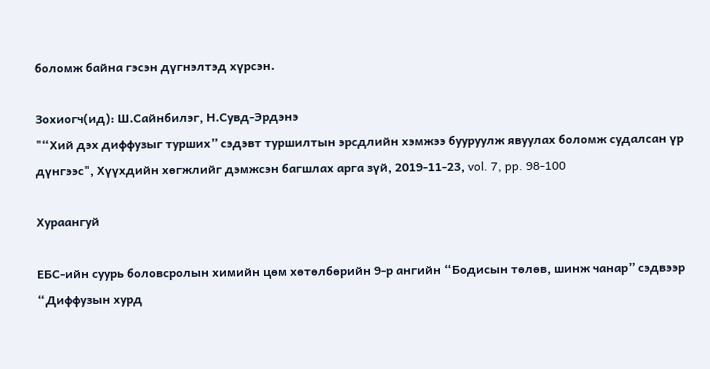боломж байна гэсэн дүгнэлтэд хүрсэн.

Зохиогч(ид): Ш.Сайнбилэг, Н.Сувд-Эрдэнэ
"“Хий дэх диффузыг турших” сэдэвт туршилтын эрсдлийн хэмжээ бууруулж явуулах боломж судалсан үр дүнгээс", Хүүхдийн хөгжлийг дэмжсэн багшлах арга зүй, 2019-11-23, vol. 7, pp. 98-100

Хураангуй

ЕБС-ийн суурь боловсролын химийн цөм хөтөлбөрийн 9-р ангийн “Бодисын төлөв, шинж чанар” сэдвээр “Диффузын хурд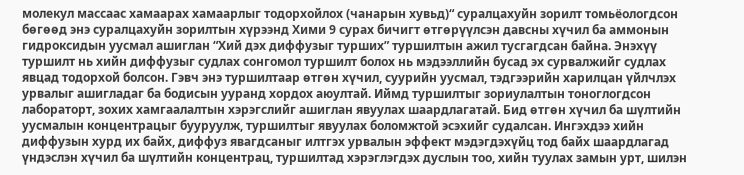молекул массаас хамаарах хамаарлыг тодорхойлох (чанарын хувьд)“ суралцахуйн зорилт томьёологдсон бөгөөд энэ суралцахуйн зорилтын хүрээнд Хими 9 сурах бичигт өтгөрүүлсэн давсны хүчил ба аммонын гидроксидын уусмал ашиглан “Хий дэх диффузыг турших” туршилтын ажил тусгагдсан байна. Энэхүү туршилт нь хийн диффузыг судлах сонгомол туршилт болох нь мэдээллийн бусад эх сурвалжийг судлах явцад тодорхой болсон. Гэвч энэ туршилтаар өтгөн хүчил, суурийн уусмал, тэдгээрийн харилцан үйлчлэх урвалыг ашигладаг ба бодисын ууранд хордох аюултай. Иймд туршилтыг зориулалтын тоноглогдсон лабораторт, зохих хамгаалалтын хэрэгслийг ашиглан явуулах шаардлагатай. Бид өтгөн хүчил ба шүлтийн уусмалын концентрацыг бууруулж, туршилтыг явуулах боломжтой эсэхийг судалсан. Ингэхдээ хийн диффузын хурд их байх, диффуз явагдсаныг илтгэх урвалын эффект мэдэгдэхүйц тод байх шаардлагад үндэслэн хүчил ба шүлтийн концентрац, туршилтад хэрэглэгдэх дуслын тоо, хийн туулах замын урт, шилэн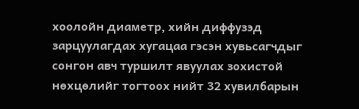хоолойн диаметр, хийн диффузэд зарцуулагдах хугацаа гэсэн хувьсагчдыг сонгон авч туршилт явуулах зохистой нөхцөлийг тогтоох нийт 32 хувилбарын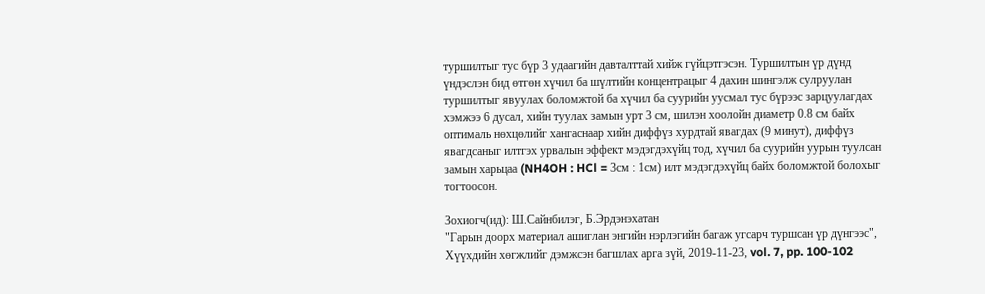туршилтыг тус бүр 3 удаагийн давталттай хийж гүйцэтгэсэн. Туршилтын үр дүнд үндэслэн бид өтгөн хүчил ба шүлтийн концентрацыг 4 дахин шингэлж сулруулан туршилтыг явуулах боломжтой ба хүчил ба суурийн уусмал тус бүрээс зарцуулагдах хэмжээ 6 дусал, хийн туулах замын урт 3 см, шилэн хоолойн диаметр 0.8 см байх оптималь нөхцөлийг хангаснаар хийн диффүз хурдтай явагдах (9 минут), диффүз явагдсаныг илтгэх урвалын эффект мэдэгдэхүйц тод, хүчил ба суурийн уурын туулсан замын харьцаа (NH4OH : HCl = 3см : 1см) илт мэдэгдэхүйц байх боломжтой болохыг тогтоосон.

Зохиогч(ид): Ш.Сайнбилэг, Б.Эрдэнэхатан
"Гарын доорх материал ашиглан энгийн нэрлэгийн багаж угсарч туршсан үр дүнгээс", Хүүхдийн хөгжлийг дэмжсэн багшлах арга зүй, 2019-11-23, vol. 7, pp. 100-102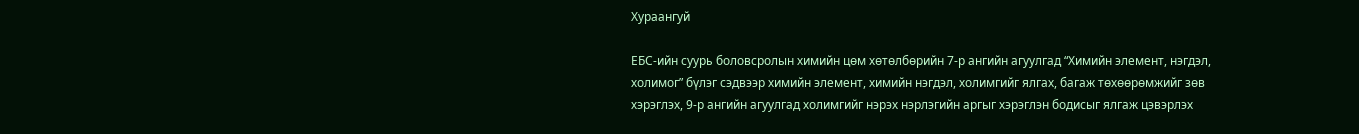Хураангуй

ЕБС-ийн суурь боловсролын химийн цөм хөтөлбөрийн 7-р ангийн агуулгад “Химийн элемент, нэгдэл, холимог” бүлэг сэдвээр химийн элемент, химийн нэгдэл, холимгийг ялгах, багаж төхөөрөмжийг зөв хэрэглэх, 9-р ангийн агуулгад холимгийг нэрэх нэрлэгийн аргыг хэрэглэн бодисыг ялгаж цэвэрлэх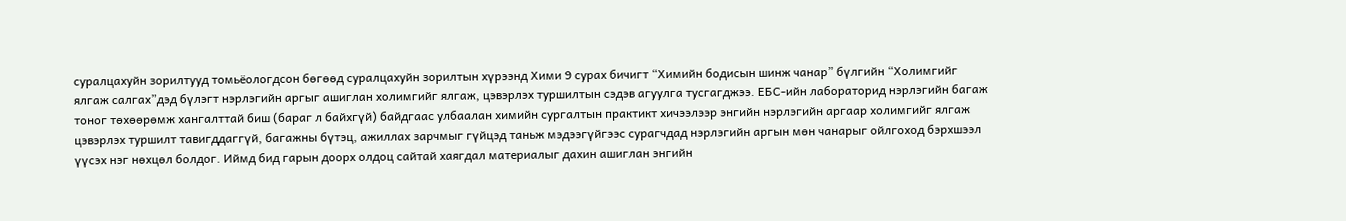суралцахуйн зорилтууд томьёологдсон бөгөөд суралцахуйн зорилтын хүрээнд Хими 9 сурах бичигт “Химийн бодисын шинж чанар” бүлгийн “Холимгийг ялгаж салгах”дэд бүлэгт нэрлэгийн аргыг ашиглан холимгийг ялгаж, цэвэрлэх туршилтын сэдэв агуулга тусгагджээ. ЕБС-ийн лабораторид нэрлэгийн багаж тоног төхөөрөмж хангалттай биш (бараг л байхгүй) байдгаас улбаалан химийн сургалтын практикт хичээлээр энгийн нэрлэгийн аргаар холимгийг ялгаж цэвэрлэх туршилт тавигддаггүй, багажны бүтэц, ажиллах зарчмыг гүйцэд таньж мэдээгүйгээс сурагчдад нэрлэгийн аргын мөн чанарыг ойлгоход бэрхшээл үүсэх нэг нөхцөл болдог. Иймд бид гарын доорх олдоц сайтай хаягдал материалыг дахин ашиглан энгийн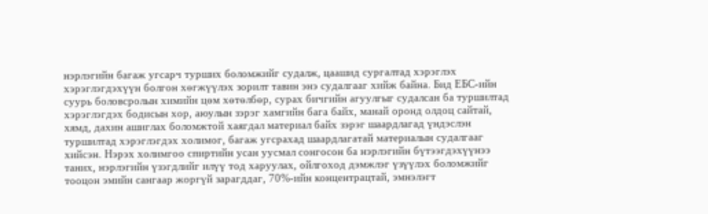нэрлэгийн багаж угсарч турших боломжийг судалж, цаашид сургалтад хэрэглэх хэрэглэгдэхүүн болгон хөгжүүлэх зорилт тавин энэ судалгааг хийж байна. Бид ЕБС-ийн суурь боловсролын химийн цөм хөтөлбөр, сурах бичгийн агуулгыг судалсан ба туршилтад хэрэглэгдэх бодисын хор, аюулын зэрэг хамгийн бага байх, манай оронд олдоц сайтай, хямд, дахин ашиглах боломжтой хаягдал материал байх зэрэг шаардлагад үндэслэн туршилтад хэрэглэгдэх холимог, багаж угсрахад шаардлагатай материалын судалгааг хийсэн. Нэрэх холимгоо спиртийн усан уусмал сонгосон ба нэрлэгийн бүтээгдэхүүнээ таних, нэрлэгийн үзэгдлийг илүү тод харуулах, ойлгоход дэмжлэг үзүүлэх боломжийг тооцон эмийн сангаар жоргүй зарагддаг, 70%-ийн концентрацтай, эмнэлэгт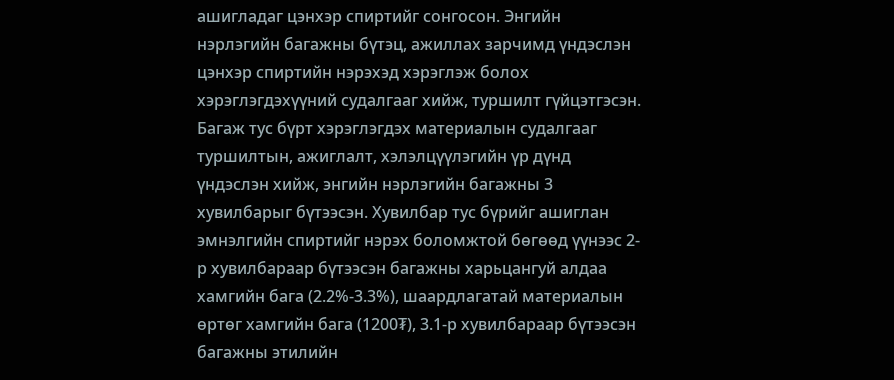ашигладаг цэнхэр спиртийг сонгосон. Энгийн нэрлэгийн багажны бүтэц, ажиллах зарчимд үндэслэн цэнхэр спиртийн нэрэхэд хэрэглэж болох хэрэглэгдэхүүний судалгааг хийж, туршилт гүйцэтгэсэн. Багаж тус бүрт хэрэглэгдэх материалын судалгааг туршилтын, ажиглалт, хэлэлцүүлэгийн үр дүнд үндэслэн хийж, энгийн нэрлэгийн багажны 3 хувилбарыг бүтээсэн. Хувилбар тус бүрийг ашиглан эмнэлгийн спиртийг нэрэх боломжтой бөгөөд үүнээс 2-р хувилбараар бүтээсэн багажны харьцангуй алдаа хамгийн бага (2.2%-3.3%), шаардлагатай материалын өртөг хамгийн бага (1200₮), 3.1-р хувилбараар бүтээсэн багажны этилийн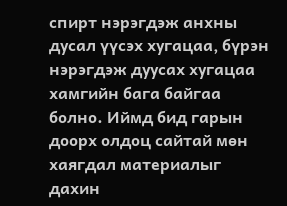спирт нэрэгдэж анхны дусал үүсэх хугацаа, бүрэн нэрэгдэж дуусах хугацаа хамгийн бага байгаа болно. Иймд бид гарын доорх олдоц сайтай мөн хаягдал материалыг дахин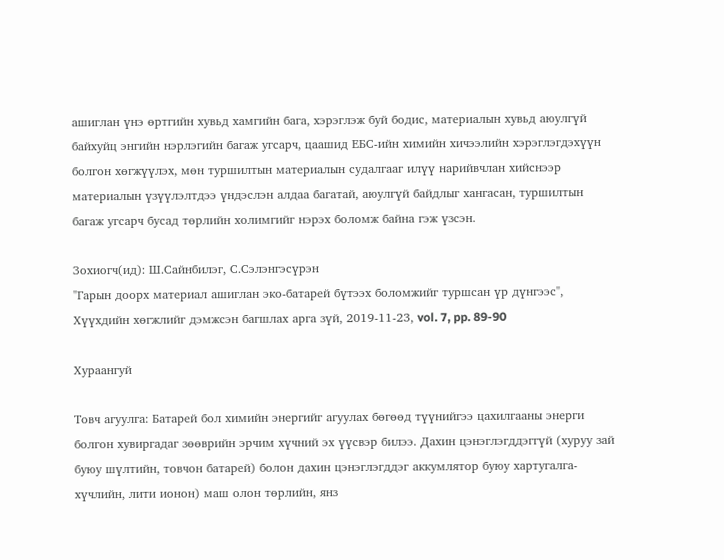ашиглан үнэ өртгийн хувьд хамгийн бага, хэрэглэж буй бодис, материалын хувьд аюулгүй байхуйц энгийн нэрлэгийн багаж угсарч, цаашид ЕБС-ийн химийн хичээлийн хэрэглэгдэхүүн болгон хөгжүүлэх, мөн туршилтын материалын судалгааг илүү нарийвчлан хийснээр материалын үзүүлэлтдээ үндэслэн алдаа багатай, аюулгүй байдлыг хангасан, туршилтын багаж угсарч бусад төрлийн холимгийг нэрэх боломж байна гэж үзсэн.

Зохиогч(ид): Ш.Сайнбилэг, С.Сэлэнгэсүрэн
"Гарын доорх материал ашиглан эко-батарей бүтээх боломжийг туршсан үр дүнгээс", Хүүхдийн хөгжлийг дэмжсэн багшлах арга зүй, 2019-11-23, vol. 7, pp. 89-90

Хураангуй

Товч агуулга: Батарей бол химийн энергийг агуулах бөгөөд түүнийгээ цахилгааны энерги болгон хувиргадаг зөөврийн эрчим хүчний эх үүсвэр билээ. Дахин цэнэглэгддэггүй (хуруу зай буюу шүлтийн, товчон батарей) болон дахин цэнэглэгддэг аккумлятор буюу хартугалга-хүчлийн, лити ионон) маш олон төрлийн, янз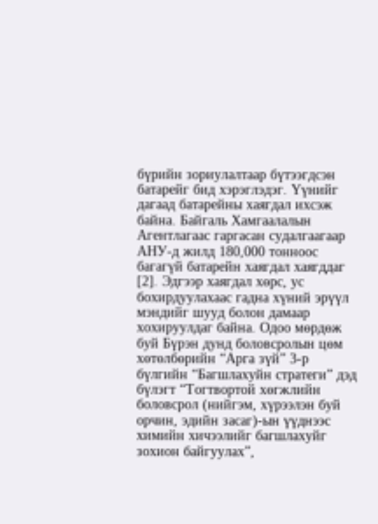бүрийн зориулалтаар бүтээгдсэн батарейг бид хэрэглэдэг. Үүнийг дагаад батарейны хаягдал ихсэж байна. Байгаль Хамгаалалын Агентлагаас гаргасан судалгаагаар АНУ-д жилд 180,000 тонноос багагүй батарейн хаягдал хаягддаг [2]. Эдгээр хаягдал хөрс, ус бохирдуулахаас гадна хүний эрүүл мэндийг шууд болон дамаар хохируулдаг байна. Одоо мөрдөж буй Бүрэн дунд боловсролын цөм хөтөлбөрийн “Арга зүй” 3-р бүлгийн “Багшлахуйн стратеги” дэд бүлэгт “Тогтвортой хөгжлийн боловсрол (нийгэм, хүрээлэн буй орчин, эдийн засаг)-ын үүднээс химийн хичээлийг багшлахуйг зохион байгуулах”,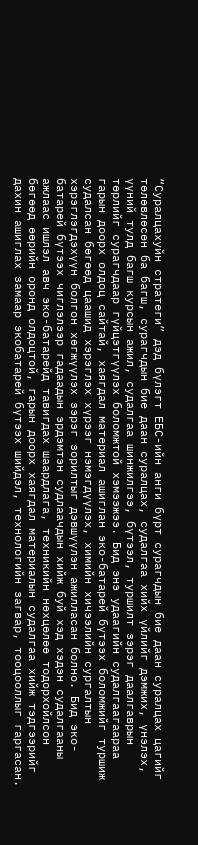“Суралцахуйн стратеги” дэд бүлэгт ЕБС-ийн анги бүрт сурагчдын бие даан суралцах цагийг төлөвлөсөн ба багш, сурагчдын бие даан суралцах, судалгаа хийх үйлийг дэмжих, үнэлэх, үүний тулд багш курсын ажил, судалгаа шинжилгээ, бүтээл, туршилт зэрэг даалгаврын төрлийг сурагчдаар гүйцэтгүүлэх боломжтой хэмээжээ. Бид энэ удаагийн судалгаагаараа гарын доорх олдоц сайтай, хаягдал материал ашиглан эко-батарей бүтээх боломжийг туршиж судалсан бөгөөд цаашид хэрэглэх хүрээг нэмэгдүүлэх, химийн хичээлийн сургалтын хэрэглэгдэхүүн болгон хөгжүүлэх зэрэг зорилтыг дэвшүүлэн ажилласан болно. Бид эко-батарей бүтээх чиглэлээр гадаадын эрдэмтэн судлаачдын хийж буй хэд хэдэн судалгааны ажлаас ишлэл авч эко-батарейд тавигдах шаардлага, техникийн нөхцөлөө тодорхойлсон бөгөөд өөрийн оронд олдоцтой, гарын доорх хаягдал материалын судалгаа хийж тэдгээрийг дахин ашиглах замаар экобатарей бүтээх шийдэл, технологийн загвар, тооцооллыг гаргасан.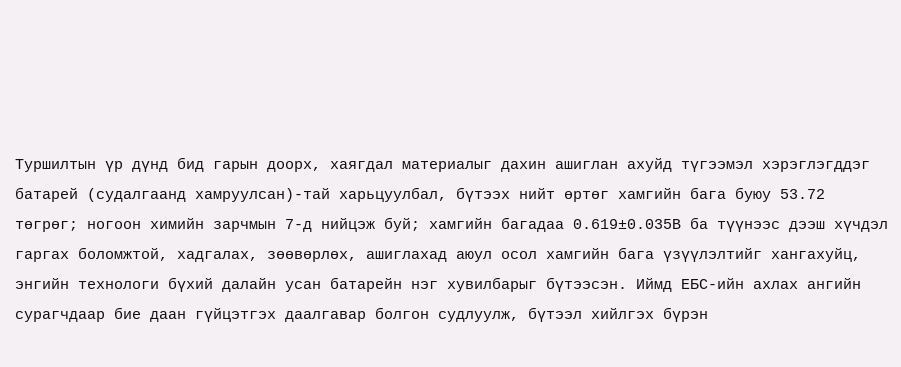Туршилтын үр дүнд бид гарын доорх, хаягдал материалыг дахин ашиглан ахуйд түгээмэл хэрэглэгддэг батарей (судалгаанд хамруулсан)-тай харьцуулбал, бүтээх нийт өртөг хамгийн бага буюу 53.72 төгрөг; ногоон химийн зарчмын 7-д нийцэж буй; хамгийн багадаа 0.619±0.035В ба түүнээс дээш хүчдэл гаргах боломжтой, хадгалах, зөөвөрлөх, ашиглахад аюул осол хамгийн бага үзүүлэлтийг хангахуйц, энгийн технологи бүхий далайн усан батарейн нэг хувилбарыг бүтээсэн. Иймд ЕБС-ийн ахлах ангийн сурагчдаар бие даан гүйцэтгэх даалгавар болгон судлуулж, бүтээл хийлгэх бүрэн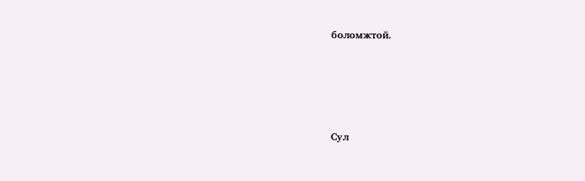боломжтой.





Сул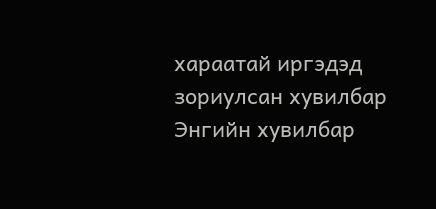хараатай иргэдэд
зориулсан хувилбар
Энгийн хувилбар